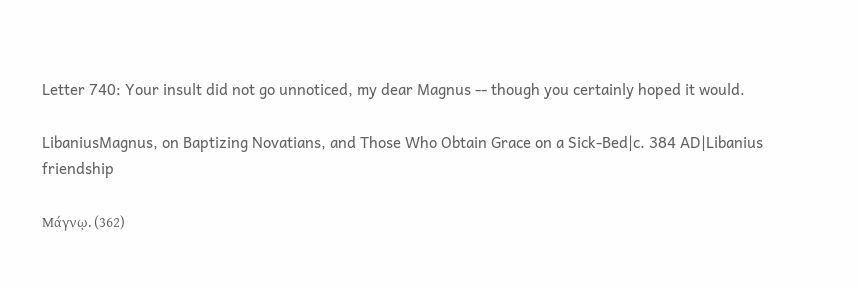Letter 740: Your insult did not go unnoticed, my dear Magnus -- though you certainly hoped it would.

LibaniusMagnus, on Baptizing Novatians, and Those Who Obtain Grace on a Sick-Bed|c. 384 AD|Libanius
friendship

Μάγνῳ. (362)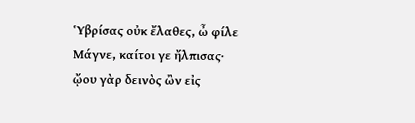Ὑβρίσας οὐκ ἔλαθες, ὦ φίλε Μάγνε, καίτοι γε ἤλπισας·
ᾤου γὰρ δεινὸς ὢν εἰς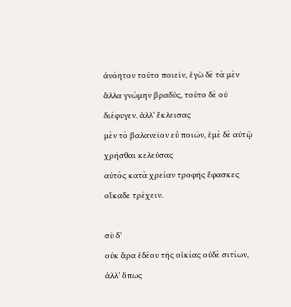ἀνόητον τοῦτο ποιεῖν, ἐγὼ δὲ τὰ μὲν
ἄλλα γνώμην βραδύς, τοῦτο δὲ οὐ διέφυγεν. ἀλλ’ ἔκλεισας
μὲν τὸ βαλανεῖον εὖ ποιῶν, ἐμὲ δὲ αὐτῷ χρῆσθαι κελεύσας
αὐτὸς κατὰ χρείαν τροφῆς ἔφασκες οἴκαδε τρέχειν.

σὺ δ’
οὐκ ἄρα ἐδέου τῆς οἰκίας οὐδὲ σιτίων, ἀλλ’ ὅπως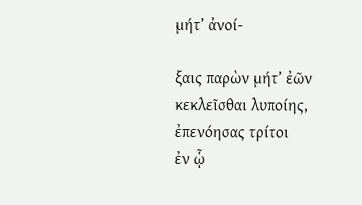μήτ’ ἀνοί-

ξαις παρὼν μήτ’ ἐῶν κεκλεῖσθαι λυποίης, ἐπενόησας τρίτοι
ἐν ᾧ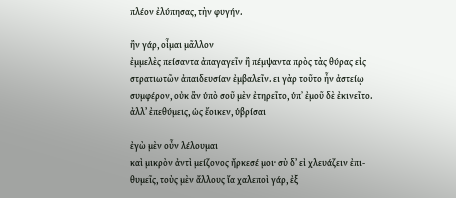πλέον ἐλύπησας, τὴν φυγήν.

ἢν γάρ, οἶμαι μᾶλλον
ἐμμελὲς πείσαντα ἀπαγαγεῖν ἢ πέμψαντα πρὸς τὰς θύρας εἰς
στρατιωτῶν ἀπαιδευσίαν ἐμβαλεῖν. ει γὰρ τοῦτο ἦν ἀστείῳ
συμφέρον, οὐκ ἂν ὑπὸ σοῦ μὲν ἐτηρεῖτο, ὑπ᾿ ἐμοῦ δὲ ἐκινεῖτο.
ἀλλ’ ἐπεθύμεις, ὡς ἔοικεν, ὑβρίσαι

ἐγὼ μὲν οὖν λέλουμαι
καὶ μικρὸν ἀντὶ μείζονος ἤρκεσέ μοι· σὺ δ’ εἰ χλευάζειν ἐπι-
θυμεῖς, τοὺς μὲν ἄλλους ἴα χαλεποὶ γάρ, ἐξ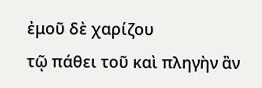ἐμοῦ δὲ χαρίζου
τῷ πάθει τοῦ καὶ πληγὴν ἂν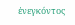ἐνεγκόντος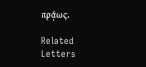πρᾴως.

Related Letters